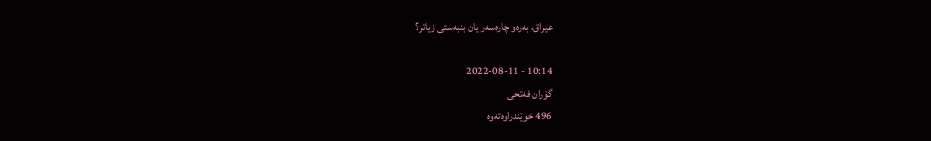عیراق، به‌ره‌و چاره‌سه‌ر یان بنبه‌ستی زیاتر؟

10:14 - 2022-08-11
گۆران فەتحی
496 خوێندراوەتەوە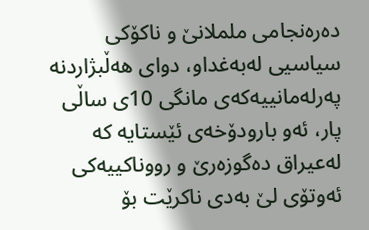ده‌ره‌نجامی ململانێ و ناكۆكی سیاسیی له‌به‌غداو، دوای هه‌ڵبژاردنه‌ په‌رله‌مانییه‌كه‌ی‌ مانگی 10ی‌ ساڵی پار، ئه‌و بارودۆخه‌ی‌ ئێستایه‌ كه‌ له‌عیراق ده‌گوزه‌رێ و رووناكییه‌كی ئه‌وتۆی لێ به‌دی ناكرێت بۆ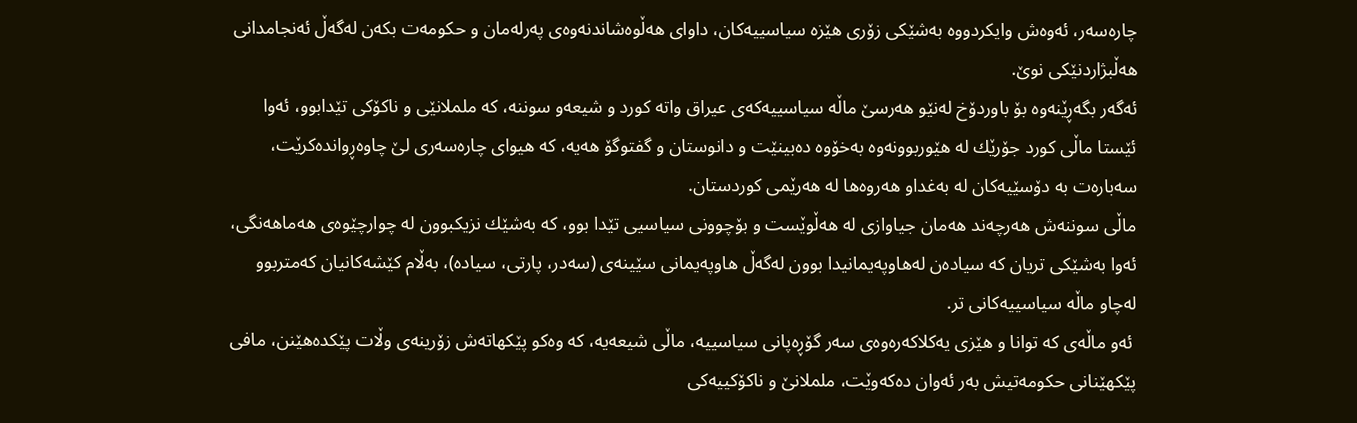چاره‌سه‌ر، ئه‌وه‌ش وایكردووه‌ به‌شێكی زۆری هێزه‌ سیاسییه‌كان، داوای هه‌ڵوه‌شاندنه‌وه‌ی‌ په‌رله‌مان و حكومه‌ت بكه‌ن له‌گه‌ڵ ئه‌نجامدانی هه‌ڵبژاردنێكی نوێ.
ئه‌گه‌ر بگه‌ڕێنه‌وه‌ بۆ باوردۆخ له‌نێو هه‌رسێ ماڵه‌ سیاسییه‌كه‌ی‌ عیراق واته‌ كورد و شیعه‌و سوننه‌، كه‌ ململانێی و ناكۆكی تێدابوو، ئه‌وا ئێستا ماڵی كورد جۆرێك له‌ هێوربوونه‌وه‌ به‌خۆوه‌ ده‌بینێت و دانوستان و گفتوگۆ هه‌یه‌، كه‌ هیوای چاره‌سه‌ری لێ چاوه‌ڕوانده‌كرێت، سه‌باره‌ت به‌ دۆسێیه‌كان له‌ به‌غداو هه‌روه‌ها له‌ هه‌رێمی كوردستان.
ماڵی سوننه‌ش هه‌رچه‌ند هه‌مان جیاوازی له‌ هه‌ڵوێست و بۆچوونی سیاسیی تێدا بوو، كه‌ به‌شێك نزیكبوون له‌ چوارچێوه‌ی‌ هه‌ماهه‌نگی، ئه‌وا به‌شێكی تریان كه‌ سیاده‌ن له‌هاوپه‌یمانیدا بوون له‌گه‌ڵ هاوپه‌یمانی سێینه‌ی‌ (سه‌در، پارتی، سیاده‌)، به‌ڵام كێشه‌كانیان كه‌متربوو له‌چاو ماڵه‌ سیاسییه‌كانی تر.
 ئه‌و ماڵه‌ی‌ كه‌ توانا و هێزی یه‌كلاكه‌ره‌وه‌ی‌ سه‌ر گۆڕه‌پانی سیاسییه‌، ماڵی شیعه‌یه‌، كه‌ وه‌كو پێكهاته‌ش زۆرینه‌ی‌ وڵات پێكده‌هێنن، مافی پێكهێنانی حكومه‌تیش به‌ر ئه‌وان ده‌كه‌وێت، ململانێ و ناكۆكییه‌كی‌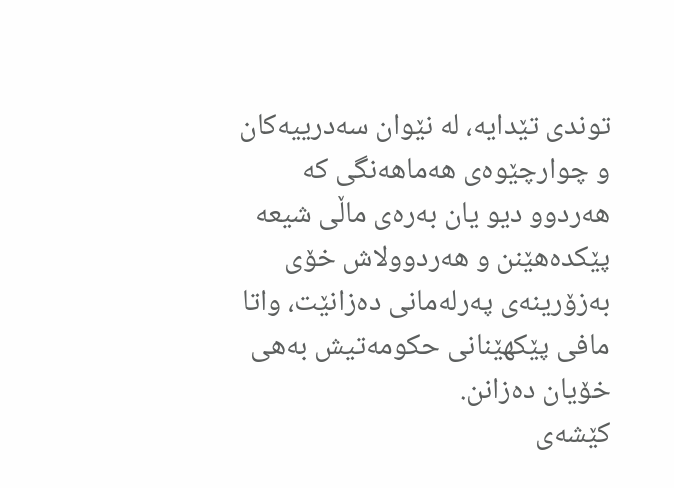توندی تێدایه‌، له‌ نێوان سه‌درییه‌كان و چوارچێوه‌ی‌ هه‌ماهه‌نگی كه‌ هه‌ردوو دیو یان به‌ره‌ی‌ ماڵی شیعه‌ پێكده‌هێنن و هه‌ردوولاش خۆی‌ به‌زۆرینه‌ی‌ په‌رله‌مانی ده‌زانێت، واتا مافی پێكهێنانی حكومه‌تیش به‌هی خۆیان ده‌زانن.
كێشه‌ی‌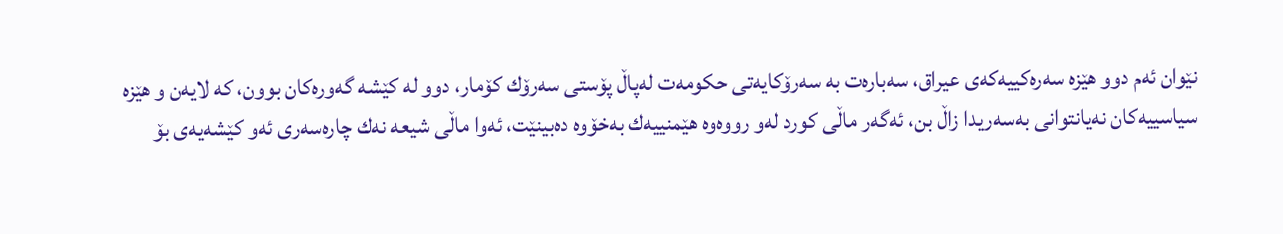نێوان ئه‌م دوو هێزه‌ سه‌ره‌كییه‌كه‌ی‌ عیراق، سه‌باره‌ت به‌ سه‌رۆكایه‌تی‌ حكومه‌ت له‌پاڵ پۆستی سه‌رۆك كۆمار، دوو له‌ كێشه‌ گه‌وره‌كان بوون، كه‌ لایه‌ن و هێزه‌ سیاسییه‌كان نه‌یانتوانی به‌سه‌ریدا زاڵ بن، ئه‌گه‌ر ماڵی كورد له‌و رووه‌وه‌ هێمنییه‌ك به‌خۆوه‌ ده‌بینێت، ئه‌وا ماڵی شیعه‌ نه‌ك چاره‌سه‌ری ئه‌و كێشه‌یه‌ی‌ بۆ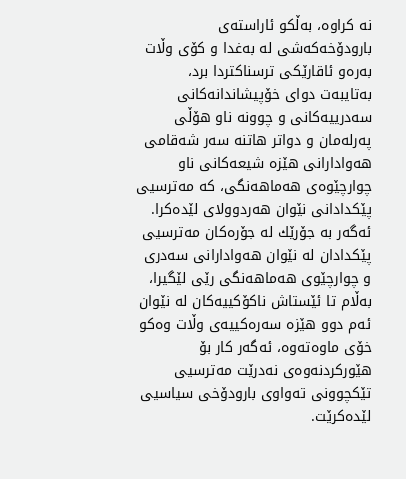نه‌ كراوه‌، به‌ڵكو ئاراسته‌ی‌ بارودۆخه‌كه‌شی له‌ به‌غدا و كۆی‌ وڵات به‌ره‌و ئاقارێكی ترسناكتردا برد، به‌تایبه‌ت دوای خۆپیشاندانه‌كانی سه‌درییه‌كانی و چوونه‌ ناو هۆڵی‌ په‌رله‌مان و دواتر هاتنه‌ سه‌ر شه‌قامی هه‌وادارانی هێزه‌ شیعه‌كانی ناو چوارچێوه‌ی‌ هه‌ماهه‌نگی، كه‌ مه‌ترسیی پێكدادانی نێوان هه‌ردوولای لێده‌كرا.
ئه‌گه‌ر به‌ جۆرێك له‌ جۆره‌كان مه‌ترسیی پێكدادان له‌ نێوان هه‌وادارانی سه‌دری و چوارچێوی‌ هه‌ماهه‌نگی رێی لێگیرا، به‌ڵام تا ئێستاش ناكۆكییه‌كان له‌ نێوان ئه‌م دوو هێزه‌ سه‌ره‌كییه‌ی‌ وڵات وه‌كو خۆی‌ ماوه‌ته‌وه‌، ئه‌گه‌ر كار بۆ هێوركردنه‌وه‌ی‌ نه‌درێت مه‌ترسیی تێكچوونی ته‌واوی بارودۆخی سیاسیی  لێده‌كرێت.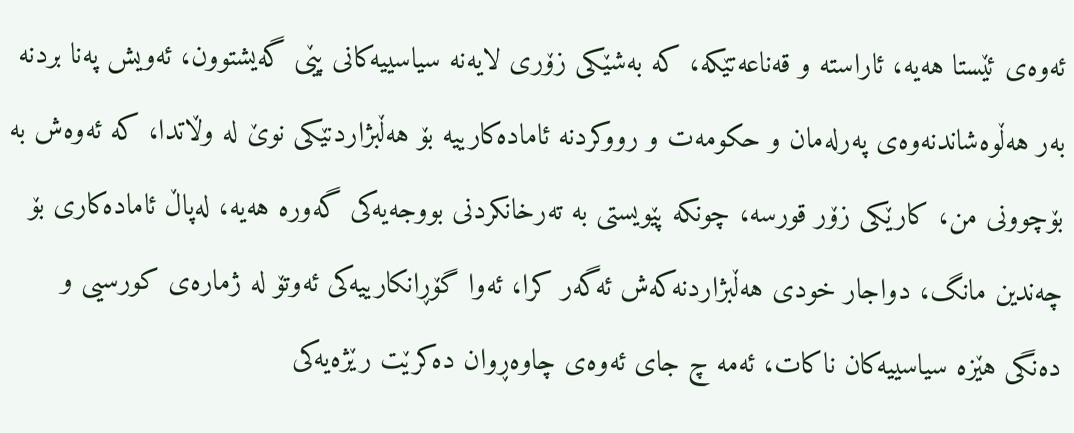ئه‌وه‌ی‌ ئێستا هه‌یه‌، ئاراسته‌ و قه‌ناعه‌تێكه‌، كه‌ به‌شێكی زۆری لایه‌نه‌ سیاسییه‌كانی پێی گه‌یشتوون، ئه‌ویش په‌نا بردنه‌ به‌ر هه‌ڵوه‌شاندنه‌وه‌ی‌ په‌رله‌مان و حكومه‌ت و رووكردنه‌ ئاماده‌كارییه‌ بۆ هه‌ڵبژاردنێكی نوێ له‌ وڵاتدا، كه‌ ئه‌وه‌ش به‌ بۆچوونی من، كارێكی زۆر قورسه‌، چونكه‌ پێویستی به‌ ته‌رخانكردنی بووجه‌یه‌كی‌ گه‌وره‌ هه‌یه‌، له‌پاڵ ئاماده‌كاری بۆ چه‌ندین مانگ، دواجار خودی هه‌ڵبژاردنه‌كه‌ش ئه‌گه‌ر كرا، ئه‌وا گۆڕانكارییه‌كی‌ ئه‌وتۆ له‌ ژماره‌ی كورسیی و ده‌نگی هێزه‌ سیاسییه‌كان ناكات، ئه‌مه‌ چ جای ئه‌وه‌ی‌ چاوه‌ڕوان ده‌كرێت رێژه‌یه‌كی‌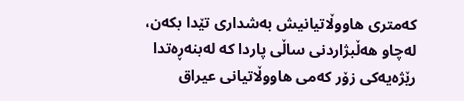كه‌متری هاووڵاتیانیش به‌شداری تێدا بكه‌ن، له‌چاو هه‌ڵبژاردنی ساڵی پاردا كه‌ له‌بنه‌ڕه‌تدا رێژه‌یه‌كی‌ زۆر كه‌می هاووڵاتیانی عیراق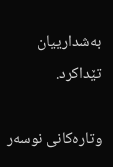به‌شدارییان تێداكرد.

وتارەکانی نوسەر